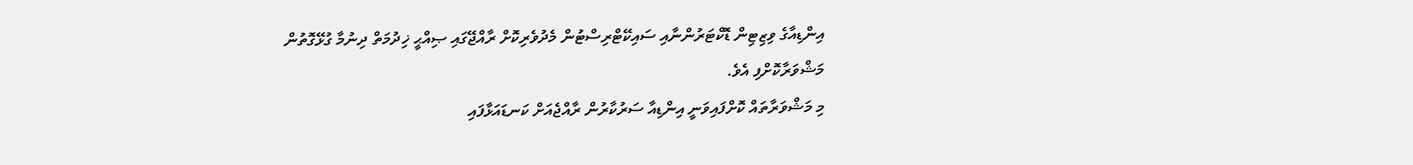އިންޑިއާގެ ވިޒިޓިން ޑޮކްޓަރުންނާއި ސައިކޭޓްރިސްޓުން މެދުވެރިކޮށް ރާއްޖޭގައި ޞިއްޙީ ޚިދުމަތް ދިނުމާ ގުޅޭގޮތުން މަޝްވަރާކޮށްފި އެވެ.
މި މަޝްވަރާތައް ކޮށްފައިވަނީ އިންޑިއާ ސަރުކާރުން ރާއްޖެއަށް ކަނޑައަޅާފައި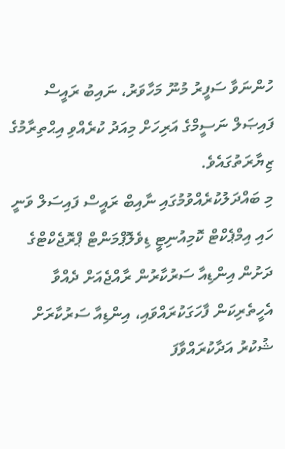ހުންނަވާ ސަފީރު މުނޫ މަހާވަރު، ނައިބު ރައީސް ފައިޞަލް ނަސީމްގެ އަރިހަށް މިއަދު ކުރެއްވި އިޙްތިރާމުގެ ޒިޔާރަތުގައެވެ.
މި ބައްދަލުކުރެއްވުމުގައި ނާއިބް ރައީސް ފައިސަލް ވަނީ ހައި އިމްޕެކްޓް ކޮމިއުނިޓީ ޑިވެލޮޕްމަންޓް ޕްރޮޖެކްޓްގެ ދަށުން އިންޑިއާ ސަރުކާރުން ރާއްޖެއަށް ދެއްވާ އެހީތެރިކަން ފާހަގަކުރައްވައި، އިންޑިއާ ސަރުކާރަށް ޝުކުރު އަދާކުރައްވާފަ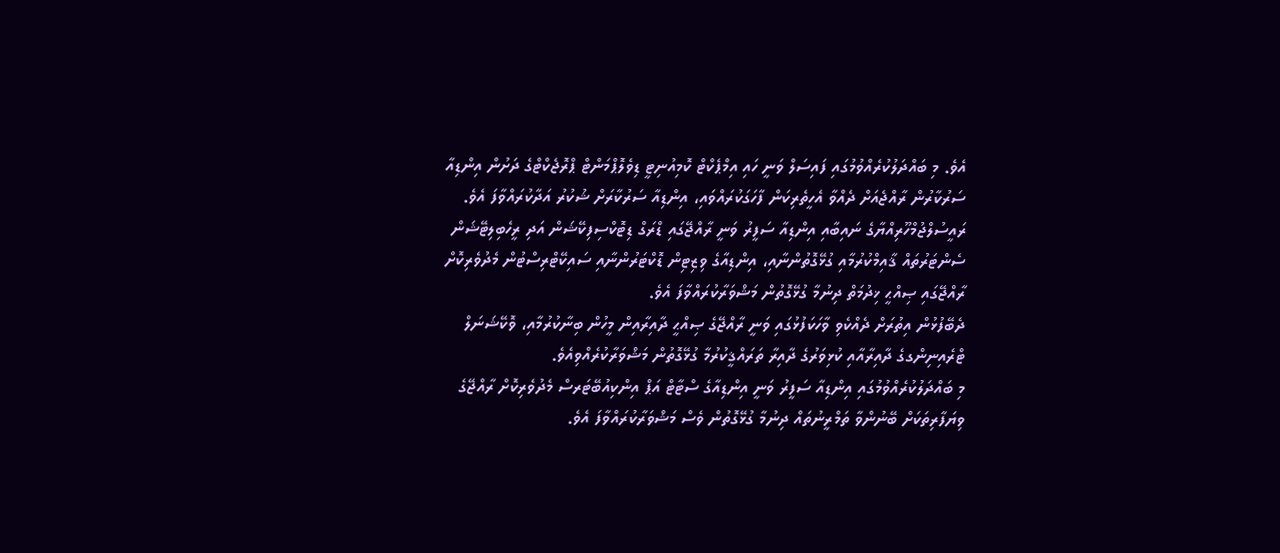އެވެ. މި ބައްދަލުކުރެއްވުމުގައި ފައިސަލް ވަނީ ހައި އިމްޕެކްޓް ކޮމިއުނިޓީ ޑިވެލޮޕްމަންޓް ޕްރޮޖެކްޓްގެ ދަށުން އިންޑިއާ ސަރުކާރުން ރާއްޖެއަށް ދެއްވާ އެހީތެރިކަން ފާހަގަކުރައްވައި، އިންޑިއާ ސަރުކާރަށް ޝުކުރު އަދާކުރައްވާފަ އެވެ.
ރައީސުލްޖުމްހޫރިއްޔާގެ ނައިބާއި އިންޑިއާ ސަފީރު ވަނީ ރާއްޖޭގައި ޑްރަގް ޑިޓޮކްސިފިކޭޝަން އަދި ރީހެބިލިޓޭޝަން ސެންޓަރުތައް ޤާއިމްކުރުމާއި ގުޅޭގޮތުންނާއި، އިންޑިއާގެ ވިޒިޓިން ޑޮކްޓަރުންނާއި ސައިކޭޓްރިސްޓުން މެދުވެރިކޮށް ރާއްޖޭގައި ޞިއްޙީ ޚިދުމަތް ދިނުމާ ގުޅޭގޮތުން މަޝްވަރާކުރައްވާފަ އެވެ.
ދެބޭފުޅުން އިތުރަށް ދެއްކެވި ވާހަކަފުޅުގައި ވަނީ ރާއްޖޭގެ ޞިއްޙީ ދާއިރާއިން މީހުން ބިނާކުރުމާއި، ވޮކޭޝަނަލް ޓްރެއިނިންގގެ ދާއިރާއާއި ކުޅިވަރުގެ ދާއިރާ ތަރައްޤީކުރުމާ ގުޅޭގޮތުން މަޝްވަރާކުރެއްވިއެވެ.
މި ބައްދަލުކުރެއްވުމުގައި އިންޑިއާ ސަފީރު ވަނީ އިންޑިއާގެ ސްޓާޓް އަޕް އިންކިއުބޭޓަރސް މެދުވެރިކޮށް ރާއްޖޭގެ ވިޔަފާރިތަކަށް ބޭނުންވާ ތަމްރީނުތައް ދިނުމާ ގުޅޭގޮތުން ވެސް މަޝްވަރާކުރައްވާފަ އެވެ.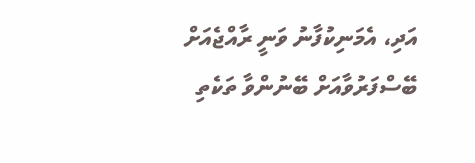އަދި، އެމަނިކުފާނު ވަނީ ރާއްޖެއަށް ބޭސްފަރުވާއަށް ބޭނުންވާ ތަކެތި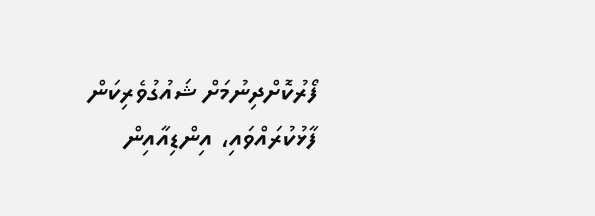ފޯރުކޮށްދިނުމަށް ޝައުގުވެރިކަން ފާޅުކުރައްވައި، އިންޑިއާއިން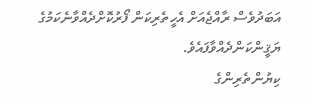އަބަދުވެސް ރާއްޖެއަށް އެހީތެރިކަން ފޯރުކޮށްދެއްވާނެކަމުގެ ޔަޤީންކަންދެއްވާފައެވެ.
ކިޔުންތެރިންގެ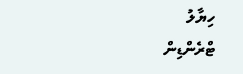ހިޔާލު
ޓްރެންޑިން